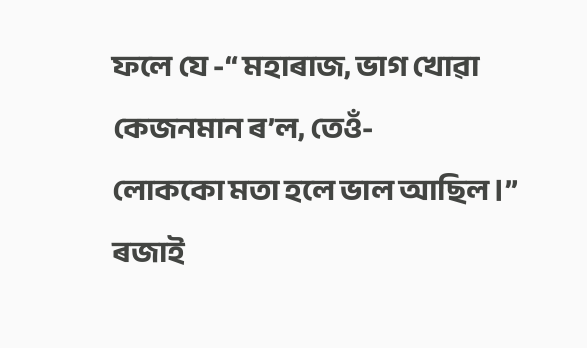ফলে যে -“ মহাৰাজ, ভাগ খোৱা কেজনমান ৰ’ল, তেওঁ-
লোককো মতা হলে ভাল আছিল।” ৰজাই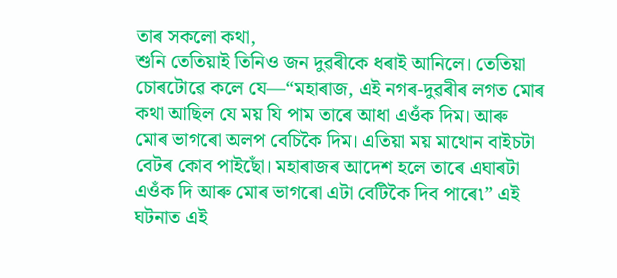তাৰ সকলো কথা,
শুনি তেতিয়াই তিনিও জন দুৱৰীকে ধৰাই আনিলে। তেতিয়া
চোৰটোৱে কলে যে—“মহাৰাজ, এই নগৰ-দুৱৰীৰ লগত মোৰ
কথা আছিল যে ময় যি পাম তাৰে আধা এওঁক দিম। আৰু
মোৰ ভাগৰো অলপ বেচিকৈ দিম। এতিয়া ময় মাথোন বাইচটা
বেটৰ কোব পাইছোঁ। মহাৰাজৰ আদেশ হলে তাৰে এঘাৰটা
এওঁক দি আৰু মোৰ ভাগৰো এটা বেটিকৈ দিব পাৰে৷” এই
ঘটনাত এই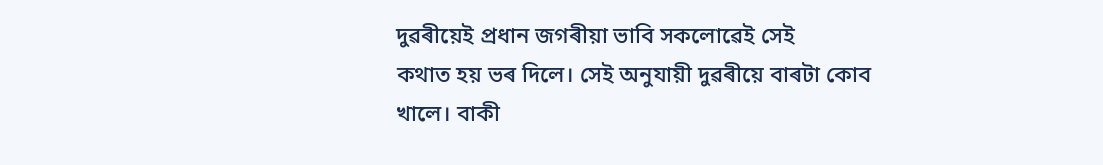দুৱৰীয়েই প্ৰধান জগৰীয়া ভাবি সকলোৱেই সেই
কথাত হয় ভৰ দিলে। সেই অনুযায়ী দুৱৰীয়ে বাৰটা কোব
খালে। বাকী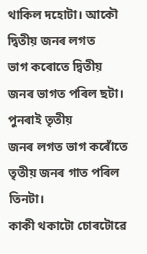থাকিল দহোটা। আকৌ দ্বিতীয় জনৰ লগত
ভাগ কৰোতে দ্বিতীয় জনৰ ভাগত পৰিল ছটা। পুনৰাই তৃতীয়
জনৰ লগত ভাগ কৰোঁতে তৃতীয় জনৰ গাত পৰিল তিনটা।
কাকী থকাটো চোৰটোৱে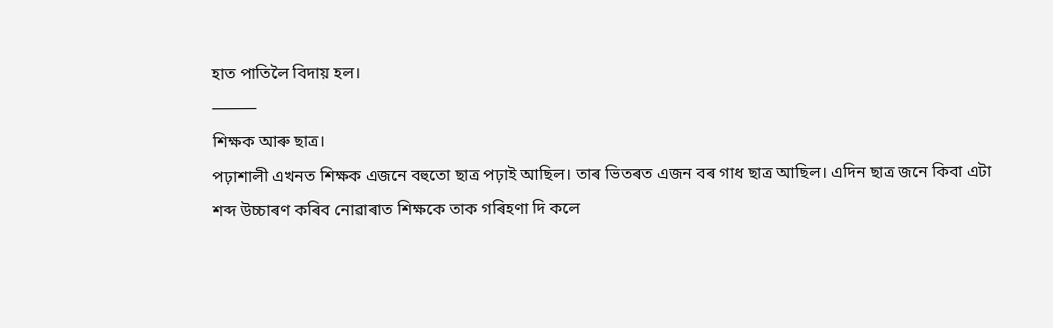হাত পাতিলৈ বিদায় হল।
⸻
শিক্ষক আৰু ছাত্ৰ।
পঢ়াশালী এখনত শিক্ষক এজনে বহুতো ছাত্ৰ পঢ়াই আছিল। তাৰ ভিতৰত এজন বৰ গাধ ছাত্ৰ আছিল। এদিন ছাত্ৰ জনে কিবা এটা শব্দ উচ্চাৰণ কৰিব নোৱাৰাত শিক্ষকে তাক গৰিহণা দি কলে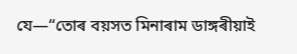যে—“তোৰ বয়সত মিনাৰাম ডাঙ্গৰীয়াই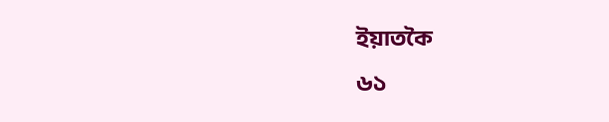ইয়াতকৈ
৬১